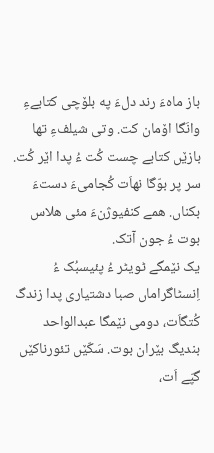باز ماهءَ رند دلءَ په بلۆچی کتابےءِ وانَگا اۆمان کت. وتی شیلفءِ تها بازێں کتابے چست کُت ءُ پدا اێر کُت. سر پر بوّگا نهاَت کُجامیءَ دستءَ بکناں. همے کنفیوژنءَ مئی هلاس بوت ءُ جون آتک.
یک نێمگے ٹویٹر ءُ پئیسبُک ءُ اِنسٹاگراماں صبا دشتیاری پدا زندگ کُتگاَت، دومی نێمگا عبدالواحد بندیگ بێران بوت. سَکّێں تئورناکێں گپّے اَت،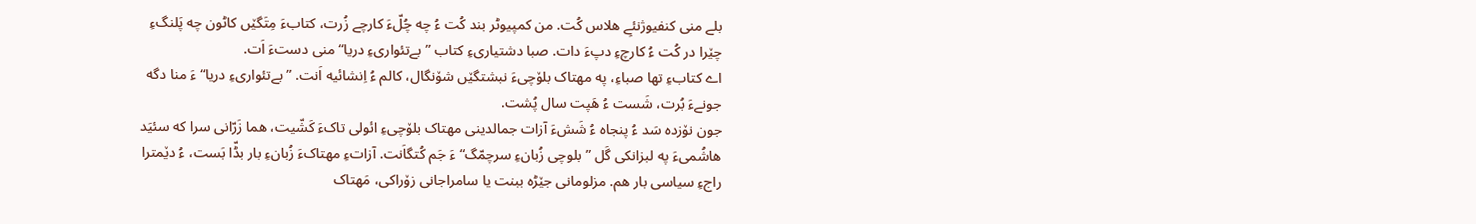بلے منی کنفیوژنئےِ هلاس کُت. من کمپیوٹر بند کُت ءُ چه چُلّءَ کارچے زُرت، کتابءَ مِتَگێں کاٹون چه پَلنگءِ چێرا در کُت ءُ کارچءِ دپءَ دات. صبا دشتیاریءِ کتاب ”بےتئواریءِ دریا“ منی دستءَ اَت.
اے کتابءِ تها صباءِ، په مهتاک بلۆچیءَ نبشتگێں شۆنگال، کالم ءُ اِنشائیه اَنت. ”بےتئواریءِ دریا“ءَ منا دگه جونےءَ بُرت، شَست ءُ هَپت سال پُشت.
جون نۆزده سَد ءُ پنجاه ءُ شَشءَ آزات جمالدینی مهتاک بلۆچیءِ ائولی تاکءَ کَشّیت، هما زَرّانی سرا که سئیَد هاشُمیءَ په لبزانکی گَل ”بلوچی زُبانءِ سرچمّگ“ءَ جَم کُتگاَنت. آزاتءِ مهتاکءَ زُبانءِ بار بڈّا بَست، ءُ دێمترا راجءِ سیاسی بار هم. مزلومانی جێڑه ببنت یا سامراجانی زۆراکی، مَهتاک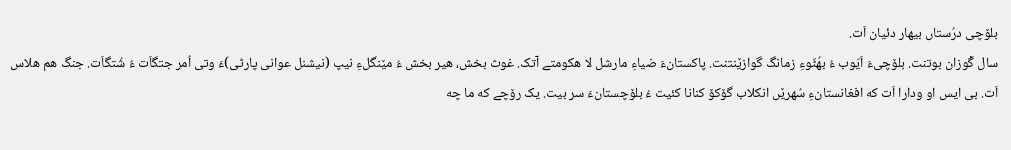بلۆچی درُستاں بیهار دئیان اَت.
سال گْوزان بوتنت. بلۆچیءَ اَیّوب ءُ بهُٹّوءِ زمانگ گوازێنتنت. پاکستانءَ ضیاءِ مارشل لا هکومتے آتک. غوث بخش، هیر بخش ءُ مێنگلءِ نیپ (نیشنل عوانی پارٹی)ءَ وتی اُمر جتگاَت ءُ شُتگاَت. جنگ هم هلاس اَت. بی ایس او ودارا اَت که افغانستانءِ سُهرێں انکلاب گۆکۆ کنانا کئیت ءُ بلۆچستانءَ سر بیت. یک رۆچے که ما چه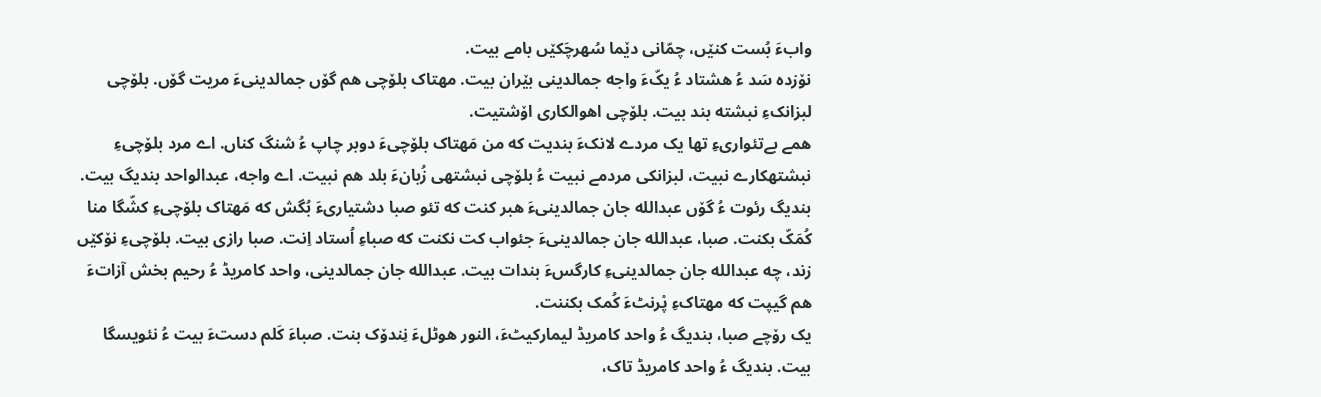وابءَ بُست کنێں، چمّانی دێما سُهرچَکێں بامے بیت.
نۆزده سَد ءُ هشتاد ءُ یکّءَ واجه جمالدینی بێران بیت. مهتاک بلۆچی هم گۆں جمالدینیءَ مریت گۆں. بلۆچی لبزانکءِ نبشته بند بیت. بلۆچی اهوالکاری اۆشتیت.
همے بےتئواریءِ تها یک مردے لانکءَ بندیت که من مَهتاک بلۆچیءَ دوبر چاپ ءُ شنگ کناں. اے مرد بلۆچیءِ نبشتهکارے نبیت، لبزانکی مردمے نبیت ءُ بلۆچی نبشتهی زُبانءَ بلد هم نبیت. اے واجه، عبدالواحد بندیگ بیت. بندیگ رئوت ءُ گۆں عبدالله جان جمالدینیءَ هبر کنت که تئو صبا دشتیاریءَ بُگش که مَهتاک بلۆچیءِ کشّگا منا کُمَکّ بکنت. صبا، عبدالله جان جمالدینیءَ جئواب کت نکنت که صباءِ اُستاد اِنت. صبا رازی بیت. بلۆچیءِ نۆکێں زند، چه عبدالله جان جمالدینیءِ کارگسءَ بندات بیت. عبدالله جان جمالدینی، واحد کامریڈ ءُ رحیم بخش آزاتءَ هم گیپت که مهتاکءِ پْرنٹءَ کُمک بکننت.
یک رۆچے صبا، بندیگ ءُ واحد کامریڈ لیمارکیٹءَ، النور هوٹلءَ نِندۆک بنت. صباءَ کَلم دستءَ بیت ءُ نئویسگا بیت. بندیگ ءُ واحد کامریڈ تاک،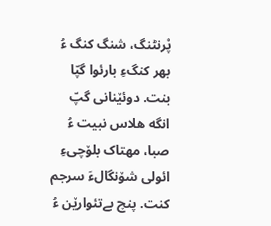پْرنٹنگ، شنگ کنگ ءُ بهر کنگءِ بارئوا گپّا بنت. دوئێنانی گپّ انگه هلاس نبیت ءُ صبا، مهتاک بلۆچیءِ ائولی شۆنگالءَ سرجم کنت. پنچ بےتئوارێن ءُ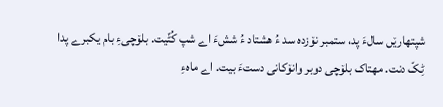شپتهارێں سالءَ پد، ستمبر نۆزده سد ءُ هشتاد ءُ ششءَ اے شپ کُٹّیت. بلۆچیءِ بام یکبرے پدا ٹِکّ دنت. مهتاک بلۆچی دوبر وانۆکانی دستءَ بیت. اے ماهءِ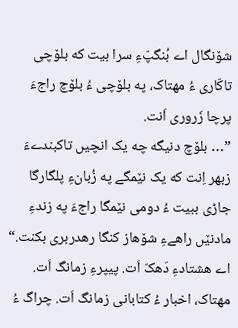شۆنگال اے بُنگپّءِ سرا بیت که بلۆچی تاکّاری ءُ مهتاک، په بلۆچی ءُ بلۆچ راجءَ پرچا زَروری اَنت.
”… بلۆچ دنیگه چه یک انچیں تاکبندےءَ زبهر اِنت که یک نێمگے په زُبانءِ پلگارگا جاڑی ببیت ءُ دومی نێمگا راجءَ په زندءِ مادنێں راهےءِ شۆهاز کنگا رهدربری بکنت.“
اے هشتادءِ دَهکّ اَت. پیپرءِ زمانگ اَت. مهتاک، اخبار ءُ کتابانی زمانگ اَت. چراگ ءُ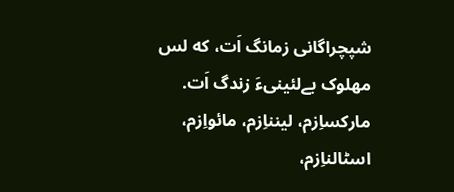شپچراگانی زمانگ اَت، که لس مهلوک بےلئینیءَ زندگ اَت. مارکساِزم، لینناِزم، مائواِزم، اسٹالناِزم،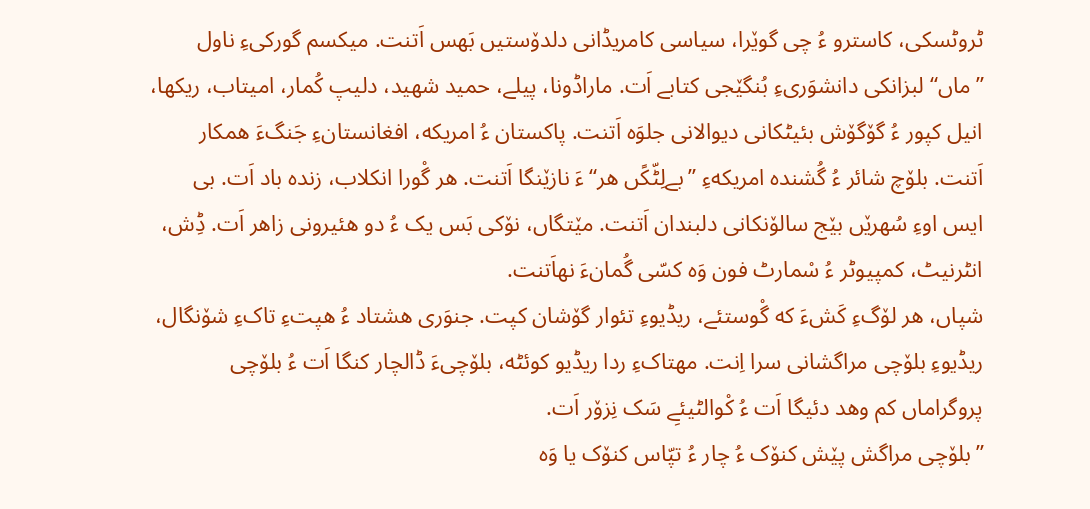ٹروٹسکی، کاسترو ءُ چی گوێرا، سیاسی کامریڈانی دلدۆستیں بَهس اَتنت. میکسم گورکیءِ ناول ”ماں“ لبزانکی دانشوَریءِ بُنگێجی کتابے اَت. ماراڈونا، پیلے، حمید شهید، دلیپ کُمار، امیتاب، ریکها، انیل کپور ءُ گۆگۆش بئیٹکانی دیوالانی جلوَه اَتنت. پاکستان ءُ امریکه، افغانستانءِ جَنگءَ همکار اَتنت. بلۆچ شائر ءُ گُشنده امریکهءِ ”بےلِٹّکًں هر“ءَ نازێنگا اَتنت. هر گْورا انکلاب، زنده باد اَت. بی ایس اوءِ سُهرێں بێج سالۆنکانی دلبندان اَتنت. مێتگاں، نۆکی بَس یک ءُ دو هئیرونی زاهر اَت. ڈِش، انٹرنیٹ، کمپیوٹر ءُ سْمارٹ فون وَه کسّی گُمانءَ نهاَتنت.
شپاں، هر لۆگءِ کَشءَ که گْوستئے، ریڈیوءِ تئوار گۆشان کپت. جنوَری هشتاد ءُ هپتءِ تاکءِ شۆنگال، ریڈیوءِ بلۆچی مراگشانی سرا اِنت. مهتاکءِ ردا ریڈیو کوئٹه، بلۆچیءَ ڈالچار کنگا اَت ءُ بلۆچی پروگراماں کم وهد دئیگا اَت ءُ کْوالٹیئےِ سَک نِزۆر اَت.
”بلۆچی مراگش پێش کنۆک ءُ چار ءُ تپّاس کنۆک یا وَه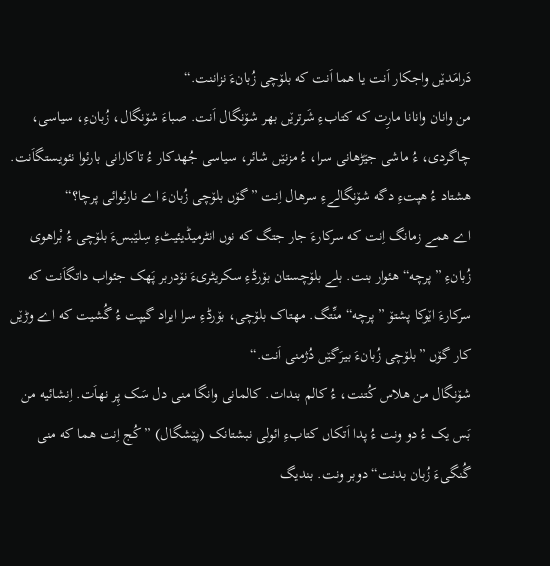دَرامَدێں واجکار اَنت یا هما اَنت که بلۆچی زُبانءَ نزاننت.“
من وانان وانانا مارِت که کتابءِ شَرترێں بهر شۆنگال اَنت. صباءَ شۆنگال، زُبانءِ، سیاسی، چاگردی، ءُ ماشی جێڑهانی سرا، ءُ مزنێں شائر، سیاسی جُهدکار ءُ تاکارانی بارئوا نئویستگاَنت.
هشتاد ءُ هپتءِ دگه شۆنگالےءِ سرهال اِنت ”گۆں بلۆچی زُبانءَ اے نارئوائی پرچا؟“
اے همے زمانگ اِنت که سرکارءَ جار جتگ که نوں انٹرمیڈیئیٹءِ سِلێبسءَ بلۆچی ءُ بْراهوی زُبانءِ ”پرچه“ هئوار بنت. بلے بلۆچستان بۆرڈءِ سکریٹریءَ نۆدربر پَهک جئواب داتگاَنت که سرکارءَ اێوکا پشتۆ ”پرچه“ منِّتگ. مهتاک بلۆچی، بۆرڈءِ سرا ایراد گیپت ءُ گُشیت که اے وڑێں کار گۆں ”بلۆچی زُبانءَ بیرَگێں دُژمنی اَنت.“
شۆنگال من هلاس کُتنت، ءُ کالم بندات. کالمانی وانگا منی دل سَک پِر نهاَت. اِنشائیه من بَس یک ءُ دو ونت ءُ پدا اَتکاں کتابءِ ائولی نبشتانک (پێشگال) ”کُج اِنت هما که منی گُنگیءَ زُبان بدنت“ دوبر ونت. بندیگ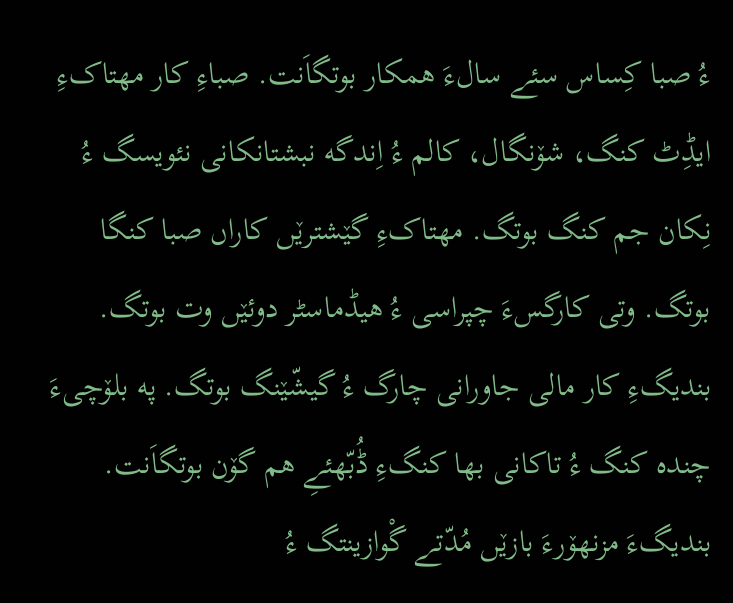ءُ صبا کِساس سئے سالءَ همکار بوتگاَنت. صباءِ کار مهتاکءِ ایڈِٹ کنگ، شۆنگال، کالم ءُ اِندگه نبشتانکانی نئویسگ ءُ نِکان جم کنگ بوتگ. مهتاکءِ گێشترێں کاراں صبا کنگا بوتگ. وتی کارگسءَ چپراسی ءُ هیڈماسٹر دوئێں وت بوتگ. بندیگءِ کار مالی جاورانی چارگ ءُ گیشّێنگ بوتگ. په بلۆچیءَ چنده کنگ ءُ تاکانی بها کنگءِ ڈُبّهئےِ هم گۆن بوتگاَنت. بندیگءَ مزنهۆرءَ بازێں مُدّتے گْوازینتگ ءُ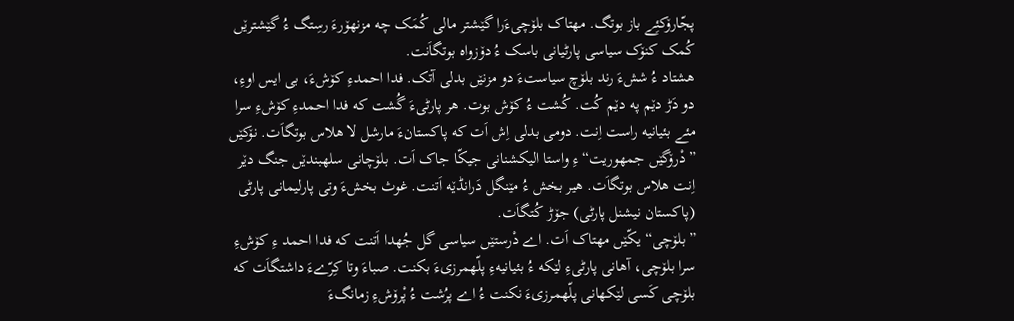پجّارۆکئِے باز بوتگ. مهتاک بلۆچیءَرا گێشتر مالی کُمَک چه مزنهۆرءَ رسِتگ ءُ گێشترێں کُمک کنۆک سیاسی پارٹیانی باسک ءُ دۆزواه بوتگاَنت.
هشتاد ءُ ششءَ رند بلۆچ سیاستءَ دو مزنێں بدلی آتک. فدا احمدءِ کۆشءَ، بی ایس اوءِ، دو دَڑ دێم په دێم کُت. کُشت ءُ کۆش بوت. هر پارٹیءَ گُشت که فدا احمدءِ کۆشءِ سرا مئے بئیانیه راست اِنت. دومی بدلی اِش اَت که پاکستانءَ مارشل لا هلاس بوتگاَت. نۆکێں ”دْرۆگێں جمهوریت“ءِ واستا الیکشنانی جیکّا جاک اَت. بلۆچانی سلهبندێں جنگ دێر اِنت هلاس بوتگاَت. هیر بخش ءُ مێنگل دَرانڈێه اَتنت. غوث بخشءَ وتی پارلیمانی پارٹی (پاکستان نیشنل پارٹی) جۆڑ کُتگاَت.
”بلۆچی“ یکّێں مهتاک اَت. اے دْرستێں سیاسی گل جُهدا اَتنت که فدا احمد ءِ کۆشءِ سرا بلۆچی، آهانی پارٹیءِ لێکه ءُ بئیانیهءِ پلّهمرزیءَ بکنت. صباءَ وتا کِرّےءَ داشتگاَت که بلۆچی کَسی لێکهانی پلّهمرزیءَ نکنت ءُ اے پرُشت ءُ پْرۆشءِ زمانگءَ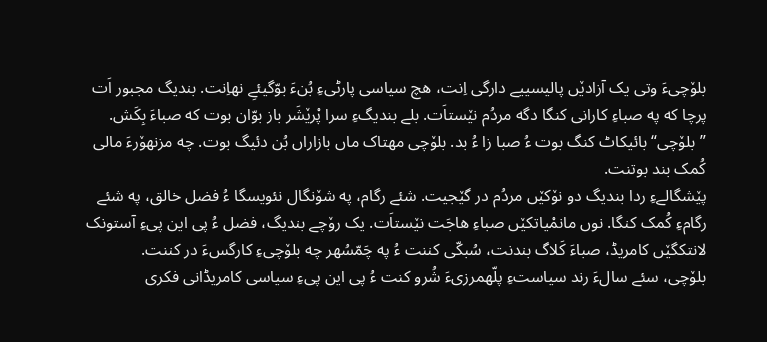بلۆچیءَ وتی یک آزادێں پالیسییے دارگی اِنت، هچ سیاسی پارٹیءِ بُنءَ بوّگیئےِ نهاِنت. بندیگ مجبور اَت پرچا که په صباءِ کارانی کنگا دگه مردُم نێستاَت. بلے بندیگءِ سرا پْرێشَر باز بوّان بوت که صباءَ بِکَش. ”بلۆچی“ بائیکاٹ کنگ بوت ءُ صبا زا ءُ بد. بلۆچی مهتاک ماں بازاراں بُن دئیگ بوت. چه مزنهۆرءَ مالی کُمک بند بوتنت.
پێشگالےءِ ردا بندیگ دو نۆکێں مردُم در گێجیت. شئے رگام، په شۆنگال نئویسگا ءُ فضل خالق، په شئے رگامءِ کُمک کنگا. نوں مانمْیاتکێں صباءِ هاجَت نێستاَت. یک رۆچے بندیگ، فضل ءُ پی این پیءِ آستونک لانتکگێں کامریڈ، صباءَ کَلاگ بندنت، سُبکّی کننت ءُ په چَمّسُهر چه بلۆچیءِ کارگسءَ در کننت.
بلۆچی، سئے سالءَ رند سیاستءِ پلّهمرزیءَ شُرو کنت ءُ پی این پیءِ سیاسی کامریڈانی فکری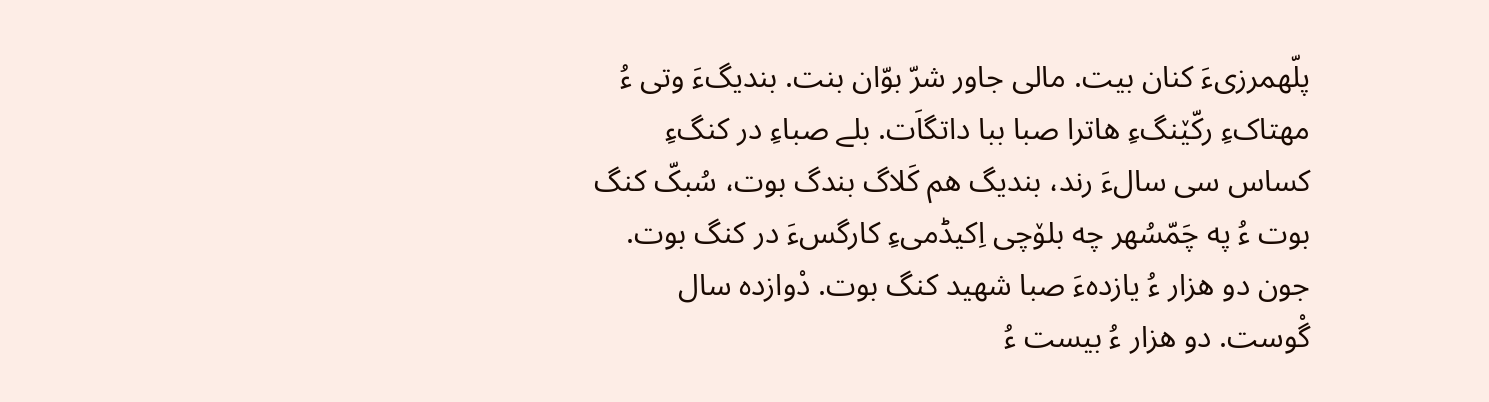پلّهمرزیءَ کنان بیت. مالی جاور شرّ بوّان بنت. بندیگءَ وتی ءُ مهتاکءِ رکّێنگءِ هاترا صبا ببا داتگاَت. بلے صباءِ در کنگءِ کساس سی سالءَ رند، بندیگ هم کَلاگ بندگ بوت، سُبکّ کنگ بوت ءُ په چَمّسُهر چه بلۆچی اِکیڈمیءِ کارگسءَ در کنگ بوت.
جون دو هزار ءُ یازدهءَ صبا شهید کنگ بوت. دْوازده سال گْوست. دو هزار ءُ بیست ءُ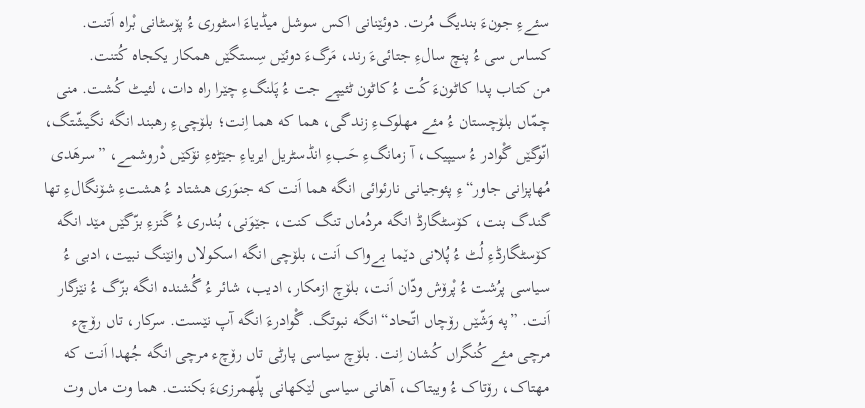سئےءِ جونءَ بندیگ مُرت. دوئێنانی اکس سوشل میڈیاءَ اسٹوری ءُ پۆسٹانی بْراه اَتنت. کساس سی ءُ پنچ سالءِ جتائیءَ رند، مَرگءَ دوئێں سِستگێں همکار یکجاه کُتنت.
من کتاب پدا کاٹونءَ کُت ءُ کاٹون ٹئیپے جت ءُ پَلنگءِ چێرا راه دات، لئیٹ کُشت. منی چمّاں بلۆچستان ءُ مئے مهلوکءِ زندگی، هما که هما اِنت؛ بلۆچیءِ رهبند انگه نگیشّتگ، انّوگێں گْوادر ءُ سیپیک، آ زمانگءِ حَبءِ انڈسٹریل ایریاءِ جێڑهءِ نۆکێں دْروشمے، ”سرهَدی مُهاپزانی جاور“ءِ پئوجیانی نارئوائی انگه هما اَنت که جنوَری هشتاد ءُ هشتءِ شۆنگالءِ تها گندگ بنت، کۆسٹگارڈ انگه مردُماں تنگ کنت، جێوَنی، بُندری ءُ گَنزءِ بزّگێں مێد انگه کۆسٹگارڈءِ لُٹ ءُ پُلانی دێما بےواک اَنت، بلۆچی انگه اسکولاں وانێنگ نبیت، ادبی ءُ سیاسی پرُشت ءُ پْرۆش ودّان اَنت، بلۆچ ازمکار، ادیب، شائر ءُ گُشنده انگه بزّگ ءُ نێزگار اَنت. ”په وَشّێں رۆچاں اتّحاد“ انگه نبوتگ. گْوادرءَ انگه آپ نێست. سرکار، تاں رۆچء مرچی مئے کُنگراں کُشان اِنت. بلۆچ سیاسی پارٹی تاں رۆچء مرچی انگه جُهدا اَنت که مهتاک، رۆتاک ءُ ویبتاک، آهانی سیاسی لێکهانی پلّهمرزیءَ بکننت. هما وت ماں وت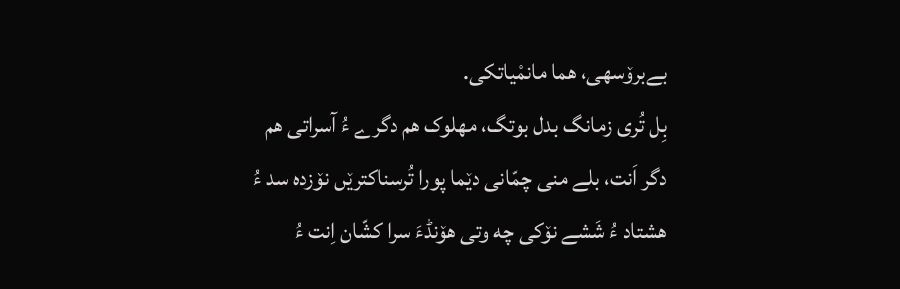بےبرۆسهی، هما مانمْیاتکی.
بِل تُری زمانگ بدل بوتگ، مهلوک هم دگرے ءُ آسراتی هم دگر اَنت، بلے منی چمّانی دێما پورا تُرسناکترێں نۆزده سد ءُ هشتاد ءُ شَشے نۆکی چه وتی هۆنڈءَ سرا کشّان اِنت ءُ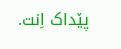پێداک اِنت.